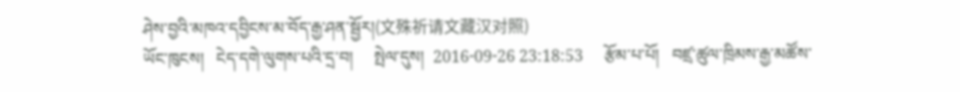ཤེས་བྱའི་མཁའ་དབྱིངས་མ་བོད་རྒྱ་ཤན་སྦྱོར།(文殊祈请文藏汉对照)
ཡོང་ཁུངས།   ངེད་དགེ་ལུགས་པའི་དྲ་བ།     སྤེལ་དུས།  2016-09-26 23:18:53     རྩོམ་པ་པོ།   བཛྲ་ཚུལ་ཁྲིམས་རྒྱ་མཚོས་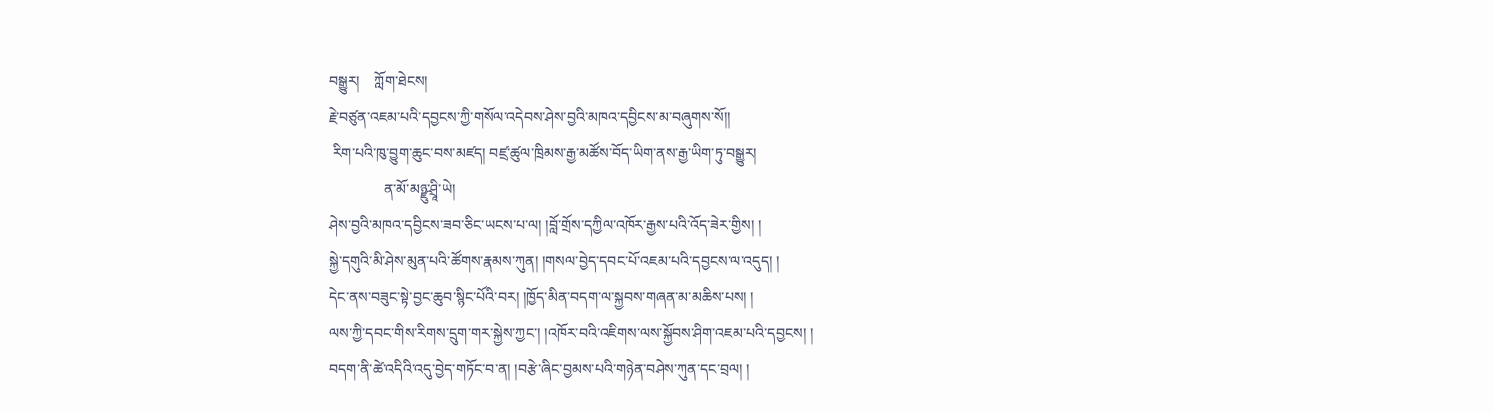བསྒྱུར།    ཀློག་ཐེངས།
རྗེ་བཙུན་འཇམ་པའི་དབྱངས་ཀྱི་གསོལ་འདེབས་ཤེས་བྱའི་མཁའ་དབྱིངས་མ་བཞུགས་སོ།།
 རིག་པའི་ཁུ་བྱུག་ཆུང་བས་མཛད། བཛྲ་ཚུལ་ཁྲིམས་རྒྱ་མཚོས་བོད་ཡིག་ནས་རྒྱ་ཡིག་ཏུ་བསྒྱུར།
               ན་མོ་མཉྫུ་ཤྲཱི་ཡེ།
ཤེས་བྱའི་མཁའ་དབྱིངས་ཟབ་ཅིང་ཡངས་པ་ལ། །བློ་གྲོས་དཀྱིལ་འཁོར་རྒྱས་པའི་འོད་ཟེར་གྱིས། །
སྐྱེ་དགུའི་མི་ཤེས་མུན་པའི་ཚོགས་རྣམས་ཀུན། །གསལ་བྱེད་དབང་པོ་འཇམ་པའི་དབྱངས་ལ་འདུད། །
དེང་ནས་བཟུང་སྟེ་བྱང་ཆུབ་སྙིང་པོའི་བར། །ཁྱོད་མིན་བདག་ལ་སྐྱབས་གཞན་མ་མཆིས་པས། །
ལས་ཀྱི་དབང་གིས་རིགས་དྲུག་གར་སྐྱེས་ཀྱང་། །འཁོར་བའི་འཇིགས་ལས་སྐྱོབས་ཤིག་འཇམ་པའི་དབྱངས། །
བདག་ནི་ཚེ་འདིའི་འདུ་བྱེད་གཏོང་བ་ན། །བརྩེ་ཞིང་བྱམས་པའི་གཉེན་བཤེས་ཀུན་དང་བྲལ། །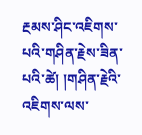རྔམས་ཤིང་འཇིགས་པའི་གཤིན་རྗེས་ཟིན་པའི་ཚེ། །གཤིན་རྗེའི་འཇིགས་ལས་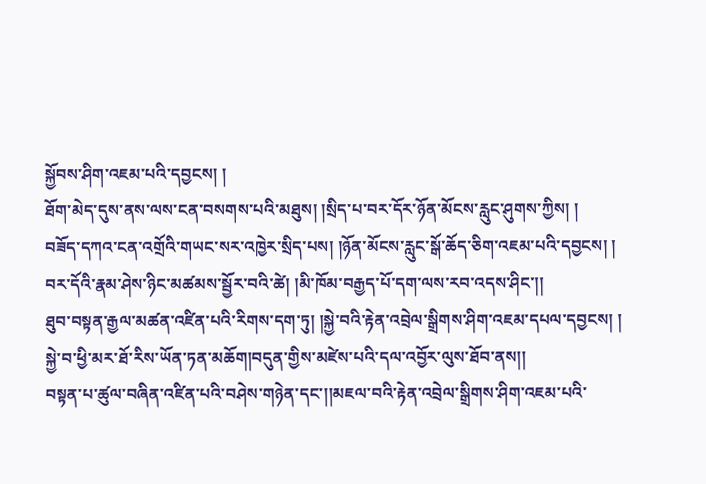སྐྱོབས་ཤིག་འཇམ་པའི་དབྱངས། །
ཐོག་མེད་དུས་ནས་ལས་ངན་བསགས་པའི་མཐུས། །སྲིད་པ་བར་དོར་ཉོན་མོངས་རླུང་ཤུགས་ཀྱིས། །
བཟོད་དཀའ་ངན་འགྲོའི་གཡང་སར་འཁྱེར་སྲིད་པས། །ཉོན་མོངས་རླུང་སྒོ་ཆོད་ཅིག་འཇམ་པའི་དབྱངས། །
བར་དོའི་རྣམ་ཤེས་ཉིང་མཚམས་སྦྱོར་བའི་ཚེ། །མི་ཁོམ་བརྒྱད་པོ་དག་ལས་རབ་འདས་ཤིང་།།
ཐུབ་བསྟན་རྒྱལ་མཚན་འཛིན་པའི་རིགས་དག་ཏུ། །སྐྱེ་བའི་རྟེན་འབྲེལ་སྒྲིགས་ཤིག་འཇམ་དཔལ་དབྱངས། །
སྐྱེ་བ་ཕྱི་མར་ཐོ་རིས་ཡོན་ཏན་མཆོག།བདུན་གྱིས་མཛེས་པའི་དལ་འབྱོར་ལུས་ཐོབ་ནས།།
བསྟན་པ་ཚུལ་བཞིན་འཛིན་པའི་བཤེས་གཉེན་དང་།།མཇལ་བའི་རྟེན་འབྲེལ་སྒྲིགས་ཤིག་འཇམ་པའི་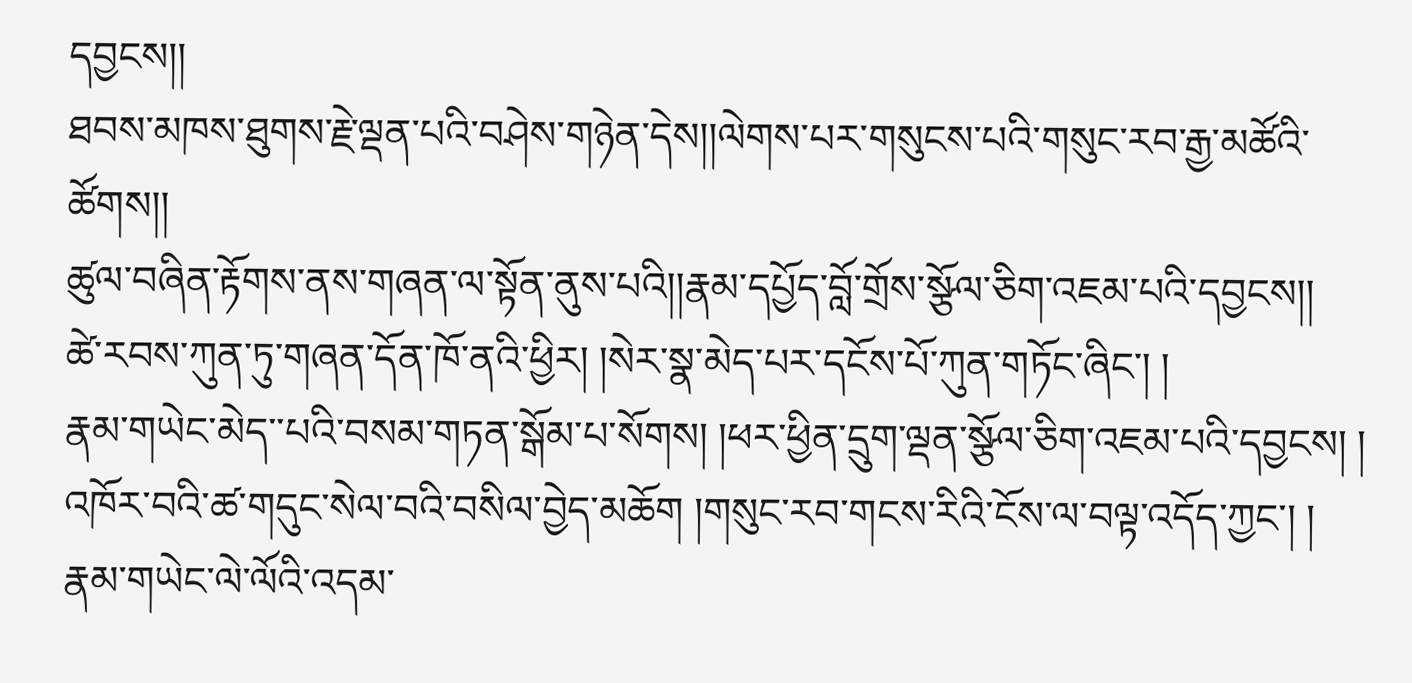དབྱངས།།
ཐབས་མཁས་ཐུགས་རྗེ་ལྡན་པའི་བཤེས་གཉེན་དེས།།ལེགས་པར་གསུངས་པའི་གསུང་རབ་རྒྱ་མཚོའི་ཚོགས།།
ཚུལ་བཞིན་རྟོགས་ནས་གཞན་ལ་སྟོན་ནུས་པའི།།རྣམ་དཔྱོད་བློ་གྲོས་སྩོལ་ཅིག་འཇམ་པའི་དབྱངས།།
ཚེ་རབས་ཀུན་ཏུ་གཞན་དོན་ཁོ་ནའི་ཕྱིར། །སེར་སྣ་མེད་པར་དངོས་པོ་ཀུན་གཏོང་ཞིང་། །
རྣམ་གཡེང་མེད་་པའི་བསམ་གཏན་སྒོམ་པ་སོགས། །ཕར་ཕྱིན་དྲུག་ལྡན་སྩོལ་ཅིག་འཇམ་པའི་དབྱངས། །
འཁོར་བའི་ཚ་གདུང་སེལ་བའི་བསིལ་བྱེད་མཆོག །གསུང་རབ་གངས་རིའི་ངོས་ལ་བལྟ་འདོད་ཀྱང་། །
རྣམ་གཡེང་ལེ་ལོའི་འདམ་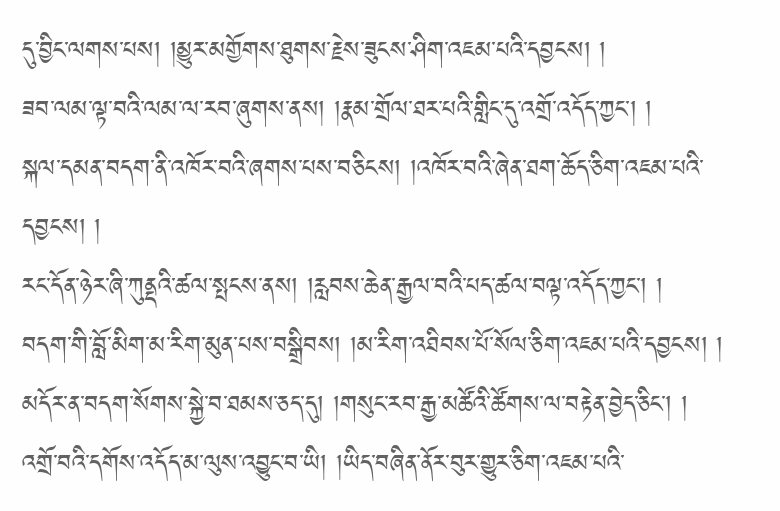དུ་བྱིང་ལགས་པས། །མྱུར་མགྱོགས་ཐུགས་རྗེས་ཟུངས་ཤིག་འཇམ་པའི་དབྱངས། །
ཟབ་ལམ་ལྟ་བའི་ལམ་ལ་རབ་ཞུགས་ནས། །རྣམ་གྲོལ་ཐར་པའི་གླིང་དུ་འགྲོ་འདོད་ཀྱང་། །
སྐལ་དམན་བདག་ནི་འཁོར་བའི་ཞགས་པས་བཅིངས། །འཁོར་བའི་ཞེན་ཐག་ཆོད་ཅིག་འཇམ་པའི་དབྱངས། །
རང་དོན་ཉེར་ཞི་ཀུནྡའི་ཚལ་སྤངས་ནས། །རླབས་ཆེན་རྒྱལ་བའི་པད་ཚལ་བལྟ་འདོད་ཀྱང་། །
བདག་གི་བློ་མིག་མ་རིག་མུན་པས་བསྒྲིབས། །མ་རིག་འཐིབས་པོ་སོལ་ཅིག་འཇམ་པའི་དབྱངས། །
མདོར་ན་བདག་སོགས་སྐྱེ་བ་ཐམས་ཅད་དུ། །གསུང་རབ་རྒྱ་མཚོའི་ཚོགས་ལ་བརྟེན་བྱེད་ཅིང་། །
འགྲོ་བའི་དགོས་འདོད་མ་ལུས་འབྱུང་བ་ཡི། །ཡིད་བཞིན་ནོར་བུར་གྱུར་ཅིག་འཇམ་པའི་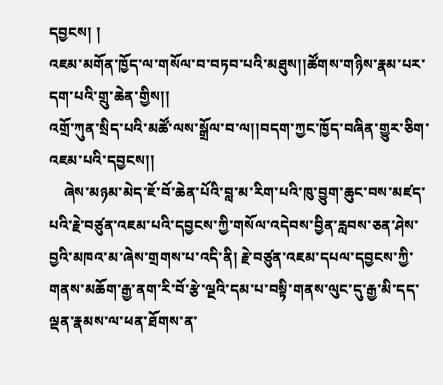དབྱངས། །
འཇམ་མགོན་ཁྱོད་ལ་གསོལ་བ་བཏབ་པའི་མཐུས།།ཚོགས་གཉིས་རྣམ་པར་དག་པའི་གྲུ་ཆེན་གྱིས།།
འགྲོ་ཀུན་སྲིད་པའི་མཚོ་ལས་སྒྲོལ་བ་ལ།།བདག་ཀྱང་ཁྱོད་བཞིན་གྱུར་ཅིག་འཇམ་པའི་དབྱངས།།
    ཞེས་མཉམ་མེད་ཇོ་བོ་ཆེན་པོའི་བླ་མ་རིག་པའི་ཁུ་བྱུག་ཆུང་བས་མཛད་པའི་རྗེ་བཙུན་འཇམ་པའི་དབྱངས་ཀྱི་གསོལ་འདེབས་བྱིན་རླབས་ཅན་ཤེས་བྱའི་མཁའ་མ་ཞེས་གྲགས་པ་འདི་ནི། རྗེ་བཙུན་འཇམ་དཔལ་དབྱངས་ཀྱི་གནས་མཆོག་རྒྱ་ནག་རི་བོ་རྩེ་ལྔའི་དམ་པ་བསྟི་གནས་ལུང་དུ་རྒྱ་མི་དད་ལྡན་རྣམས་ལ་ཕན་ཐོགས་ན་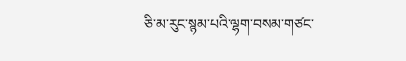ཅི་མ་རུང་སྙམ་པའི་ལྷག་བསམ་གཙང་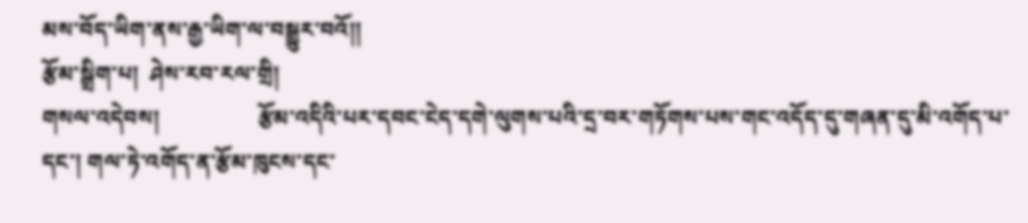མས་བོད་ཡིག་ནས་རྒྱ་ཡིག་ལ་བསྒྱུར་བའོ།།
རྩོམ་སྒྲིག་པ།  ཤེས་རབ་རལ་གྲི།
གསལ་འདེབས།                  རྩོམ་འདིའི་པར་དབང་ངེད་དགེ་ལུགས་པའི་དྲ་བར་གཏོགས་པས་གང་འདོད་དུ་གཞན་དུ་མི་འགོད་པ་དང་། གལ་ཏེ་འགོད་ན་རྩོམ་ཁུངས་དང་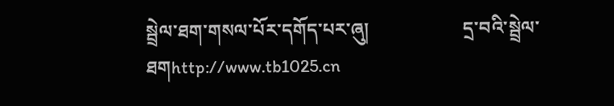སྦྲེལ་ཐག་གསལ་པོར་དགོད་པར་ཞུ།                    དྲ་བའི་སྦྲེལ་ཐགhttp://www.tb1025.cn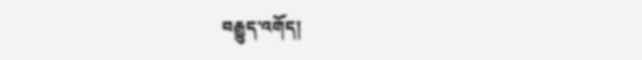བརྒྱུད་འགོད།